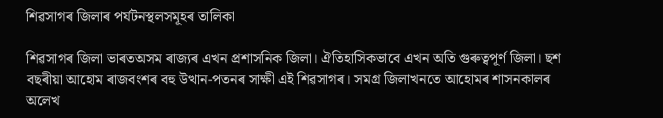শিৱসাগৰ জিলাৰ পৰ্যটনস্থলসমূহৰ তালিকা

শিৱসাগৰ জিলা ভাৰতঅসম ৰাজ্যৰ এখন প্ৰশাসনিক জিলা। ঐতিহাসিকভাবে এখন অতি গুৰুত্বপূৰ্ণ জিলা। ছশ বছৰীয়া আহোম ৰাজবংশৰ বহু উত্থান-পতনৰ সাক্ষী এই শিৱসাগৰ। সমগ্ৰ জিলাখনতে আহোমৰ শাসনকালৰ অলেখ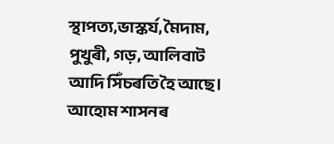স্থাপত্য,ভাস্কৰ্য, মৈদাম, পুখুৰী, গড়, আলিবাট আদি সিঁচৰতি হৈ আছে। আহোম শাসনৰ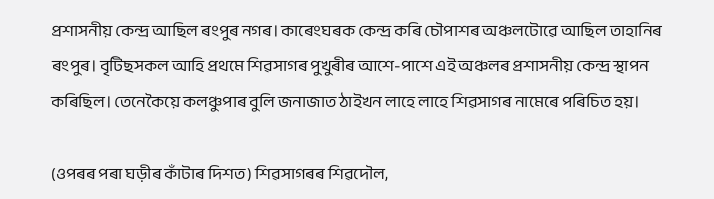প্ৰশাসনীয় কেন্দ্ৰ আছিল ৰংপুৰ নগৰ। কাৰেংঘৰক কেন্দ্ৰ কৰি চৌপাশৰ অঞ্চলটোৱে আছিল তাহানিৰ ৰংপুৰ। বৃটিছসকল আহি প্ৰথমে শিৱসাগৰ পুখুৰীৰ আশে-পাশে এই অঞ্চলৰ প্ৰশাসনীয় কেন্দ্ৰ স্থাপন কৰিছিল। তেনেকৈয়ে কলঞ্চুপাৰ বুলি জনাজাত ঠাইখন লাহে লাহে শিৱসাগৰ নামেৰে পৰিচিত হয়।

(ওপৰৰ পৰা ঘড়ীৰ কাঁটাৰ দিশত) শিৱসাগৰৰ শিৱদৌল,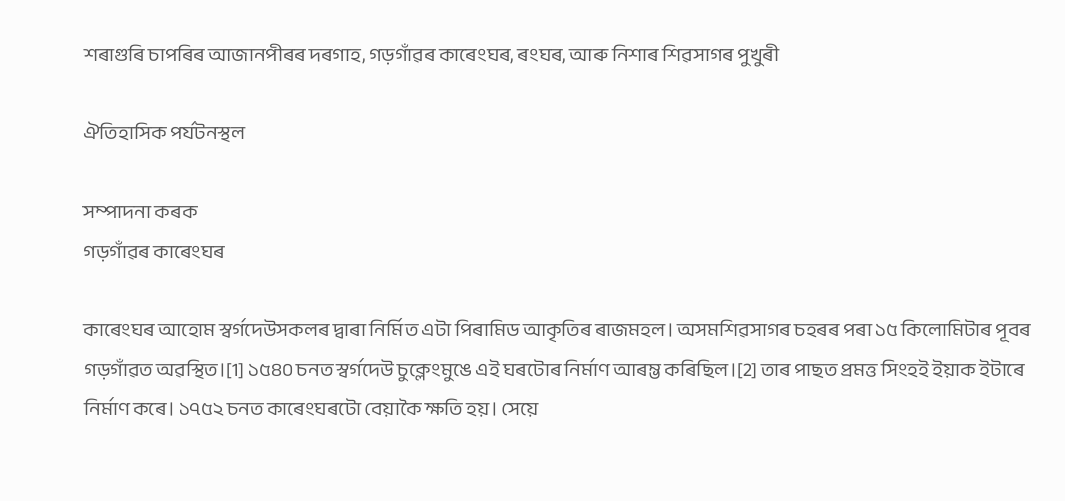শৰাগুৰি চাপৰিৰ আজানপীৰৰ দৰগাহ, গড়গাঁৱৰ কাৰেংঘৰ, ৰংঘৰ, আৰু নিশাৰ শিৱসাগৰ পুখুৰী

ঐতিহাসিক পৰ্যটনস্থল

সম্পাদনা কৰক
গড়গাঁৱৰ কাৰেংঘৰ

কাৰেংঘৰ আহোম স্বৰ্গদেউসকলৰ দ্বাৰা নিৰ্মিত এটা পিৰামিড আকৃতিৰ ৰাজমহল। অসমশিৱসাগৰ চহৰৰ পৰা ১৫ কিলোমিটাৰ পূবৰ গড়গাঁৱত অৱস্থিত।[1] ১৫৪০ চনত স্বৰ্গদেউ চুক্লেংমুঙে এই ঘৰটোৰ নিৰ্মাণ আৰম্ভ কৰিছিল।[2] তাৰ পাছত প্ৰমত্ত সিংহই ইয়াক ইটাৰে নিৰ্মাণ কৰে। ১৭৫২ চনত কাৰেংঘৰটো বেয়াকৈ ক্ষতি হয়। সেয়ে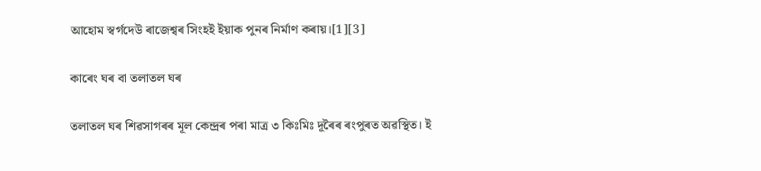আহোম স্বৰ্গদেউ ৰাজেশ্বৰ সিংহই ইয়াক পুনৰ নিৰ্মাণ কৰায়।[1][3]

কাৰেং ঘৰ বা তলাতল ঘৰ

তলাতল ঘৰ শিৱসাগৰৰ মূল কেন্দ্ৰৰ পৰা মাত্ৰ ৩ কিঃমিঃ দূৰৈৰ ৰংপুৰত অৱস্থিত। ই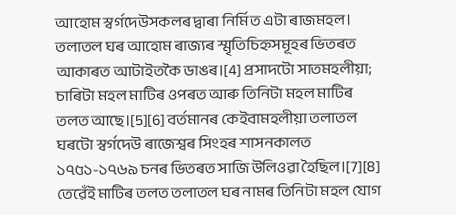আহোম স্বৰ্গদেউসকলৰ দ্বাৰা নিৰ্মিত এটা ৰাজমহল। তলাতল ঘৰ আহোম ৰাজ্যৰ স্মৃতিচিহ্নসমূহৰ ভিতৰত আকাৰত আটাইতকৈ ডাঙৰ।[4] প্ৰসাদটো সাতমহলীয়া; চাৰিটা মহল মাটিৰ ওপৰত আৰু তিনিটা মহল মাটিৰ তলত আছে।[5][6] বৰ্তমানৰ কেইবামহলীয়া তলাতল ঘৰটো স্বৰ্গদেউ ৰাজেশ্বৰ সিংহৰ শাসনকালত ১৭৫১-১৭৬৯ চনৰ ভিতৰত সাজি উলিওৱা হৈছিল।[7][8] তেৱেঁই মাটিৰ তলত তলাতল ঘৰ নামৰ তিনিটা মহল যোগ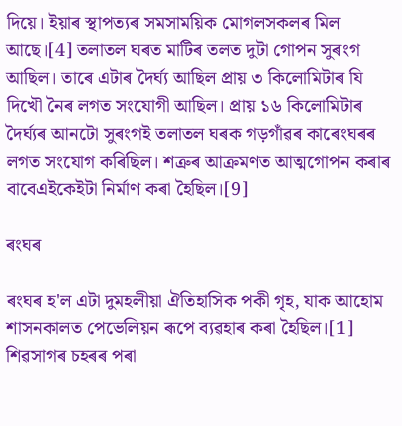দিয়ে। ইয়াৰ স্থাপত্যৰ সমসাময়িক মোগলসকলৰ মিল আছে।[4] তলাতল ঘৰত মাটিৰ তলত দুটা গোপন সুৰংগ আছিল। তাৰে এটাৰ দৈৰ্ঘ্য আছিল প্ৰায় ৩ কিলোমিটাৰ যি দিখৌ নৈৰ লগত সংযোগী আছিল। প্ৰায় ১৬ কিলোমিটাৰ দৈৰ্ঘ্যৰ আনটো সুৰংগ‍ই তলাতল ঘৰক গড়গাঁৱৰ কাৰেংঘৰৰ লগত সংযোগ কৰিছিল। শত্ৰুৰ আক্ৰমণত আত্মগোপন কৰাৰ বাবেএইকেইটা নিৰ্মাণ কৰা হৈছিল।[9]

ৰংঘৰ

ৰংঘৰ হ'ল এটা দুমহলীয়া ঐতিহাসিক পকী গৃহ, যাক আহোম শাসনকালত পেভেলিয়ন ৰূপে ব্যৱহাৰ কৰা হৈছিল।[1] শিৱসাগৰ চহৰৰ পৰা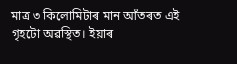মাত্ৰ ৩ কিলোমিটাৰ মান আঁতৰত এই গৃহটো অৱস্থিত। ইয়াৰ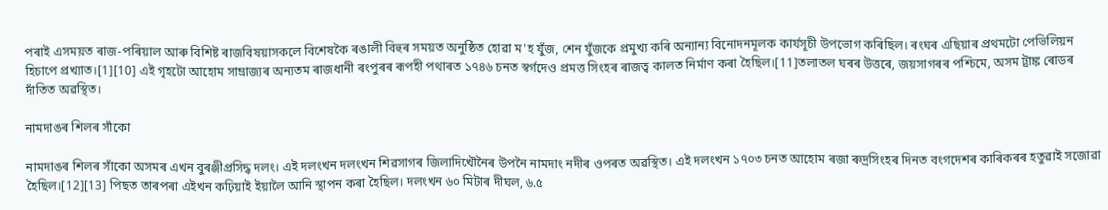পৰাই এসময়ত ৰাজ-পৰিয়াল আৰু বিশিষ্ট ৰাজবিষয়াসকলে বিশেষকৈ ৰঙালী বিহুৰ সময়ত অনুষ্ঠিত হোৱা ম'হ যুঁজ, শেন যুঁজকে প্ৰমুখ্য কৰি অন্যান্য বিনোদনমূলক কাৰ্যসূচী উপভোগ কৰিছিল। ৰংঘৰ এছিয়াৰ প্ৰথমটো পেভিলিয়ন হিচাপে প্ৰখ্যাত।[1][10] এই গৃহটো আহোম সাম্ৰাজ্যৰ অন্যতম ৰাজধানী ৰংপুৰৰ ৰূপহী পথাৰত ১৭৪৬ চনত স্বৰ্গদেও প্ৰমত্ত সিংহৰ ৰাজত্ব কালত নিৰ্মাণ কৰা হৈছিল।[11]তলাতল ঘৰৰ উত্তৰে, জয়সাগৰৰ পশ্চিমে, অসম ট্ৰাঙ্ক ৰোডৰ দাঁতিত অৱস্থিত।

নামদাঙৰ শিলৰ সাঁকো

নামদাঙৰ শিলৰ সাঁকো অসমৰ এখন বুৰঞ্জীপ্ৰসিদ্ধ দলং। এই দলংখন দলংখন শিৱসাগৰ জিলাদিখৌনৈৰ উপনৈ নামদাং নদীৰ ওপৰত অৱস্থিত। এই দলংখন ১৭০৩ চনত আহোম ৰজা ৰুদ্ৰসিংহৰ দিনত বংগদেশৰ কাৰিকৰৰ হতুৱাই সজোৱা হৈছিল।[12][13] পিছত তাৰপৰা এইখন কঢ়িয়াই ইয়ালৈ আনি স্থাপন কৰা হৈছিল। দলংখন ৬০ মিটাৰ দীঘল, ৬.৫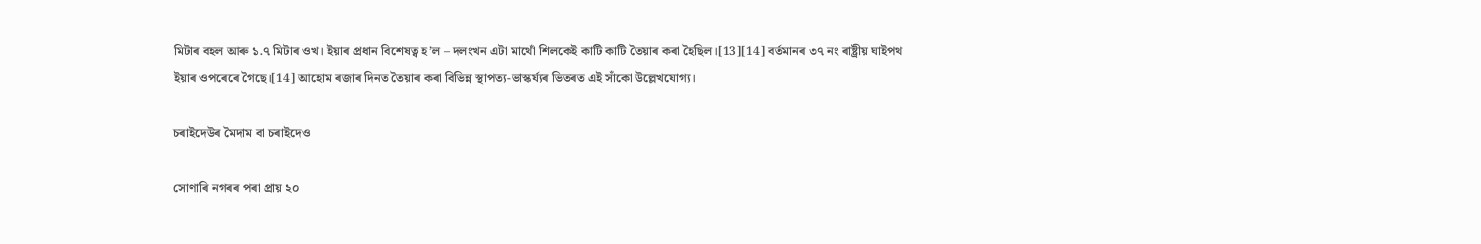মিটাৰ বহল আৰু ১.৭ মিটাৰ ওখ। ইয়াৰ প্ৰধান বিশেষত্ব হ’ল – দলংখন এটা মাথোঁ শিলকেই কাটি কাটি তৈয়াৰ কৰা হৈছিল।[13][14] বৰ্তমানৰ ৩৭ নং ৰাষ্ট্ৰীয় ঘাইপথ ইয়াৰ ওপৰেৰে গৈছে।[14] আহোম ৰজাৰ দিনত তৈয়াৰ কৰা বিভিন্ন স্থাপত্য-ভাস্কৰ্য্যৰ ভিতৰত এই সাঁকো উল্লেখযোগ্য।

চৰাইদেউৰ মৈদাম বা চৰাইদেও

সোণাৰি নগৰৰ পৰা প্ৰায় ২০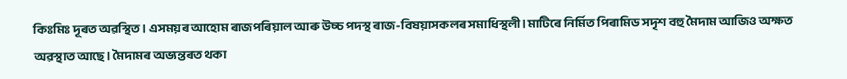কিঃমিঃ দূৰত অৱস্থিত। এসময়ৰ আহোম ৰাজপৰিয়াল আৰু উচ্চ পদস্থ ৰাজ-বিষয়াসকলৰ সমাধিস্থলী। মাটিৰে নিৰ্মিত পিৰামিড সদৃশ বহু মৈদাম আজিও অক্ষত অৱস্থাত আছে। মৈদামৰ অভ্যন্তৰত থকা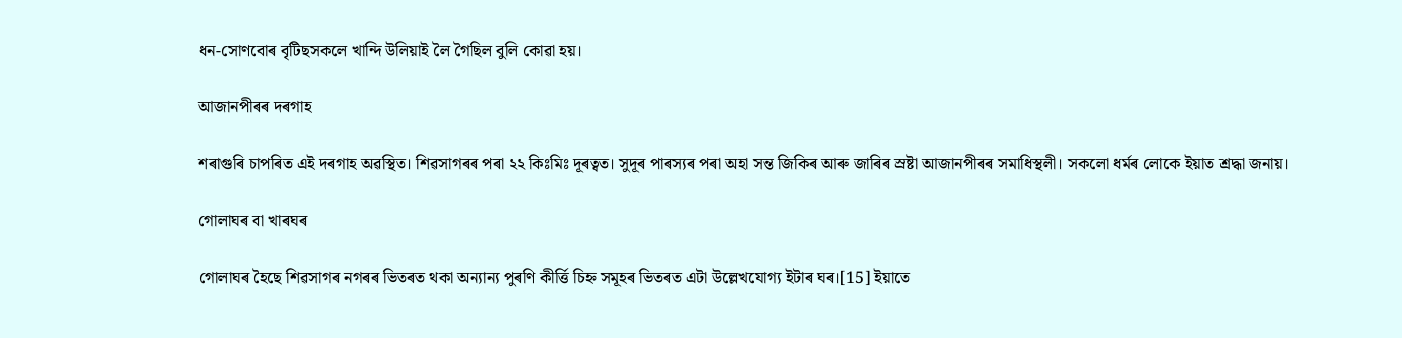ধন-সোণবোৰ বৃটিছসকলে খান্দি উলিয়াই লৈ গৈছিল বুলি কোৱা হয়।

আজানপীৰৰ দৰগাহ

শৰাগুৰি চাপৰিত এই দৰগাহ অৱস্থিত। শিৱসাগৰৰ পৰা ২২ কিঃমিঃ দূৰত্বত। সুদূৰ পাৰস্যৰ পৰা অহা সন্ত জিকিৰ আৰু জাৰিৰ স্ৰষ্টা আজানপীৰৰ সমাধিস্থলী। সকলো ধৰ্মৰ লোকে ইয়াত শ্ৰদ্ধা জনায়।

গোলাঘৰ বা খাৰঘৰ

গোলাঘৰ হৈছে শিৱসাগৰ নগৰৰ ভিতৰত থকা অন্যান্য পুৰণি কীৰ্ত্তি চিহ্ন সমূহৰ ভিতৰত এটা উল্লেখযোগ্য ইটাৰ ঘৰ।[15] ইয়াতে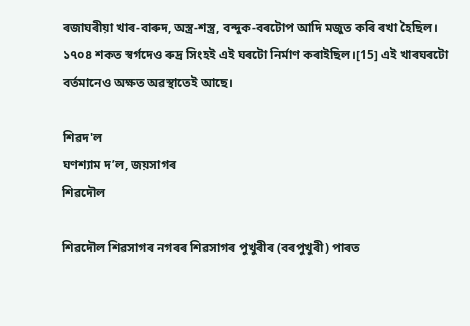ৰজাঘৰীয়া খাৰ-বাৰুদ, অস্ত্ৰ-শস্ত্ৰ, বন্দুক-বৰটোপ আদি মজুত কৰি ৰখা হৈছিল। ১৭০৪ শকত স্বৰ্গদেও ৰুদ্ৰ সিংহই এই ঘৰটো নিৰ্মাণ কৰাইছিল।[15] এই খাৰঘৰটো বৰ্তমানেও অক্ষত অৱস্থাতেই আছে।

শিৱদ'ল
ঘণশ্যাম দ’ল, জয়সাগৰ
শিৱদৌল

শিৱদৌল শিৱসাগৰ নগৰৰ শিৱসাগৰ পুখুৰীৰ (বৰপুখুৰী) পাৰত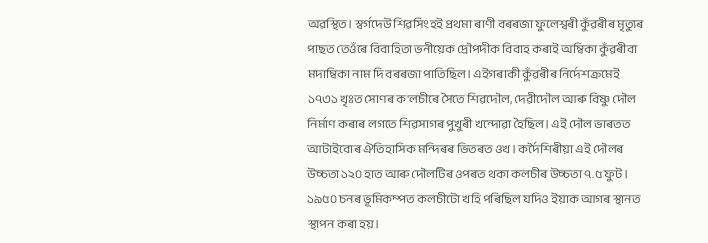অৱস্থিত। স্বৰ্গদেউ শিৱসিংহই প্ৰথমা ৰাণী বৰৰজা ফুলেশ্বৰী কুঁৱৰীৰ মৃত্যুৰ পাছত তেওঁৰে বিবাহিতা ভনীয়েক দ্ৰৌপদীক বিবাহ কৰাই অম্বিকা কুঁৱৰীবা মদাম্বিকা নাম দি বৰৰজা পাতিছিল। এইগৰাকী কুঁৱৰীৰ নিৰ্দেশক্ৰমেই ১৭৩১ খৃঃত সোণৰ ক'লচীৰে সৈতে শিৱদৌল, দেৱীদৌল আৰু বিষ্ণু দৌল নিৰ্মাণ কৰাৰ লগতে শিৱসাগৰ পুখুৰী খন্দোৱা হৈছিল। এই দৌল ভাৰতত আটাইবোৰ ঐতিহাসিক মন্দিৰৰ ভিতৰত ওখ। কৰ্দৈশিৰীয়া এই দৌলৰ উচ্চতা ১২০ হাত আৰু দৌলটিৰ ওপৰত থকা কলচীৰ উচ্চতা ৭.৫ ফুট। ১৯৫০ চনৰ ভূমিকম্পত কলচীটো খহি পৰিছিল যদিও ইয়াক আগৰ স্থানত স্থাপন কৰা হয়।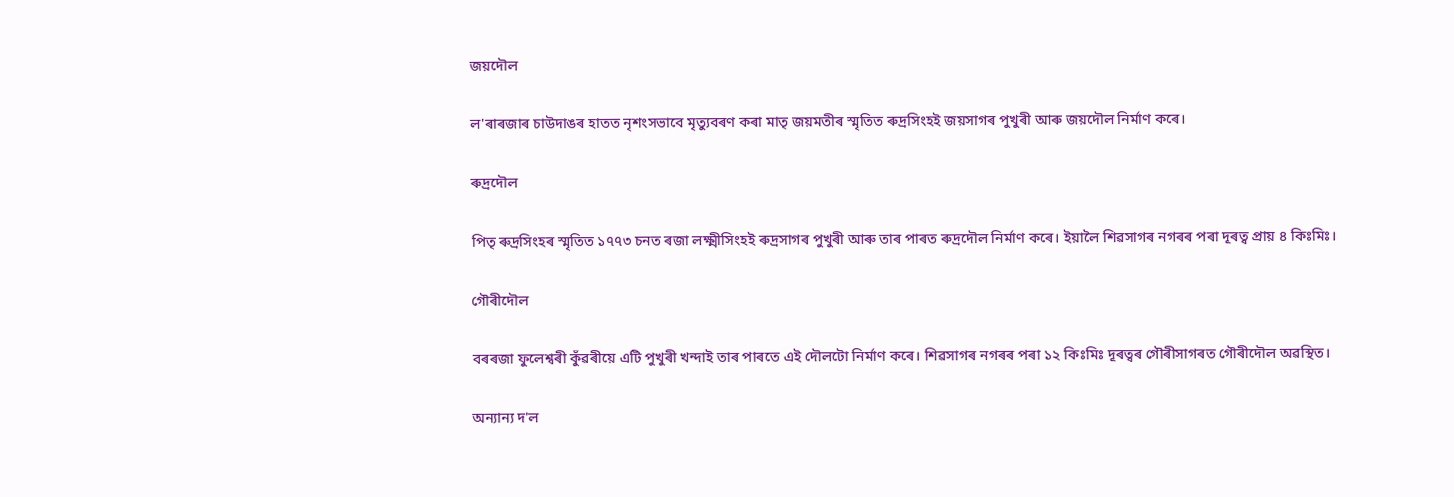জয়দৌল

ল'ৰাৰজাৰ চাউদাঙৰ হাতত নৃশংসভাবে মৃত্যুবৰণ কৰা মাতৃ জয়মতীৰ স্মৃতিত ৰুদ্ৰসিংহই জয়সাগৰ পুখুৰী আৰু জয়দৌল নিৰ্মাণ কৰে।

ৰুদ্ৰদৌল

পিতৃ ৰুদ্ৰসিংহৰ স্মৃতিত ১৭৭৩ চনত ৰজা লক্ষ্মীসিংহই ৰুদ্ৰসাগৰ পুখুৰী আৰু তাৰ পাৰত ৰুদ্ৰদৌল নিৰ্মাণ কৰে। ইয়ালৈ শিৱসাগৰ নগৰৰ পৰা দূৰত্ব প্ৰায় ৪ কিঃমিঃ।

গৌৰীদৌল

বৰৰজা ফুলেশ্বৰী কুঁৱৰীয়ে এটি পুখুৰী খন্দাই তাৰ পাৰতে এই দৌলটো নিৰ্মাণ কৰে। শিৱসাগৰ নগৰৰ পৰা ১২ কিঃমিঃ দূৰত্বৰ গৌৰীসাগৰত গৌৰীদৌল অৱস্থিত।

অন্যান্য দ'ল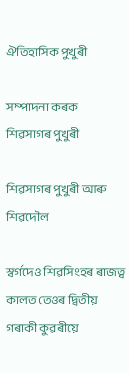ঐতিহাসিক পুখুৰী

সম্পাদনা কৰক
শিৱসাগৰ পুখুৰী

শিৱসাগৰ পুখুৰী আৰু শিৱদৌল

স্বৰ্গদেও শিৱসিংহৰ ৰাজত্ব কালত তেওৰ দ্বিতীয় গৰাকী কুৱৰীয়ে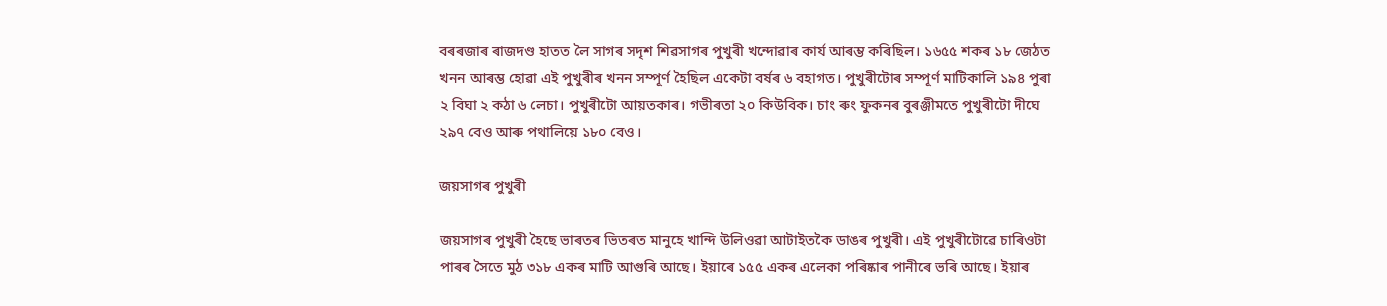বৰৰজাৰ ৰাজদণ্ড হাতত লৈ সাগৰ সদৃশ শিৱসাগৰ পুখুৰী খন্দোৱাৰ কাৰ্য আৰম্ভ কৰিছিল। ১৬৫৫ শকৰ ১৮ জেঠত খনন আৰম্ভ হোৱা এই পুখুৰীৰ খনন সম্পূৰ্ণ হৈছিল একেটা বৰ্ষৰ ৬ বহাগত। পুখুৰীটোৰ সম্পূৰ্ণ মাটিকালি ১৯৪ পুৰা ২ বিঘা ২ কঠা ৬ লেচা। পুখুৰীটো আয়তকাৰ। গভীৰতা ২০ কিউবিক। চাং ৰুং ফুকনৰ বুৰঞ্জীমতে পুখুৰীটো দীঘে ২৯৭ বেও আৰু পথালিয়ে ১৮০ বেও।

জয়সাগৰ পুখুৰী

জয়সাগৰ পুখুৰী হৈছে ভাৰতৰ ভিতৰত মানুহে খান্দি উলিওৱা আটাইতকৈ ডাঙৰ পুখুৰী। এই পুখুৰীটোৱে চাৰিওটা পাৰৰ সৈতে মুঠ ৩১৮ একৰ মাটি আগুৰি আছে। ইয়াৰে ১৫৫ একৰ এলেকা পৰিষ্কাৰ পানীৰে ভৰি আছে। ইয়াৰ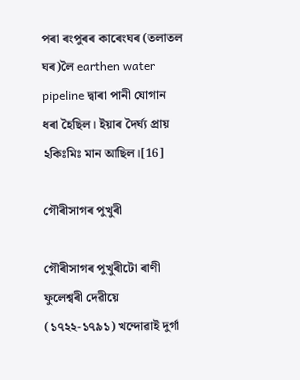পৰা ৰংপুৰৰ কাৰেংঘৰ (তলাতল ঘৰ)লৈ earthen water pipeline দ্বাৰা পানী যোগান ধৰা হৈছিল। ইয়াৰ দৈৰ্ঘ্য প্ৰায় ২কিঃমিঃ মান আছিল।[16]

গৌৰীসাগৰ পুখুৰী

গৌৰীসাগৰ পুখুৰীটো ৰাণী ফুলেশ্বৰী দেৱীয়ে (১৭২২-১৭৯১) খন্দোৱাই দুৰ্গা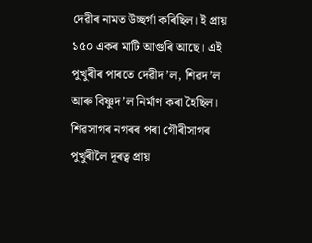দেৱীৰ নামত উচ্ছৰ্গা কৰিছিল। ই প্ৰায় ১৫০ একৰ মাটি আগুৰি আছে। এই পুখুৰীৰ পাৰতে দেৱীদ’ল, শিৱদ’ল আৰু বিষ্ণুদ’ল নিৰ্মাণ কৰা হৈছিল। শিৱসাগৰ নগৰৰ পৰা গৌৰীসাগৰ পুখুৰীলৈ দূৰত্ব প্ৰায়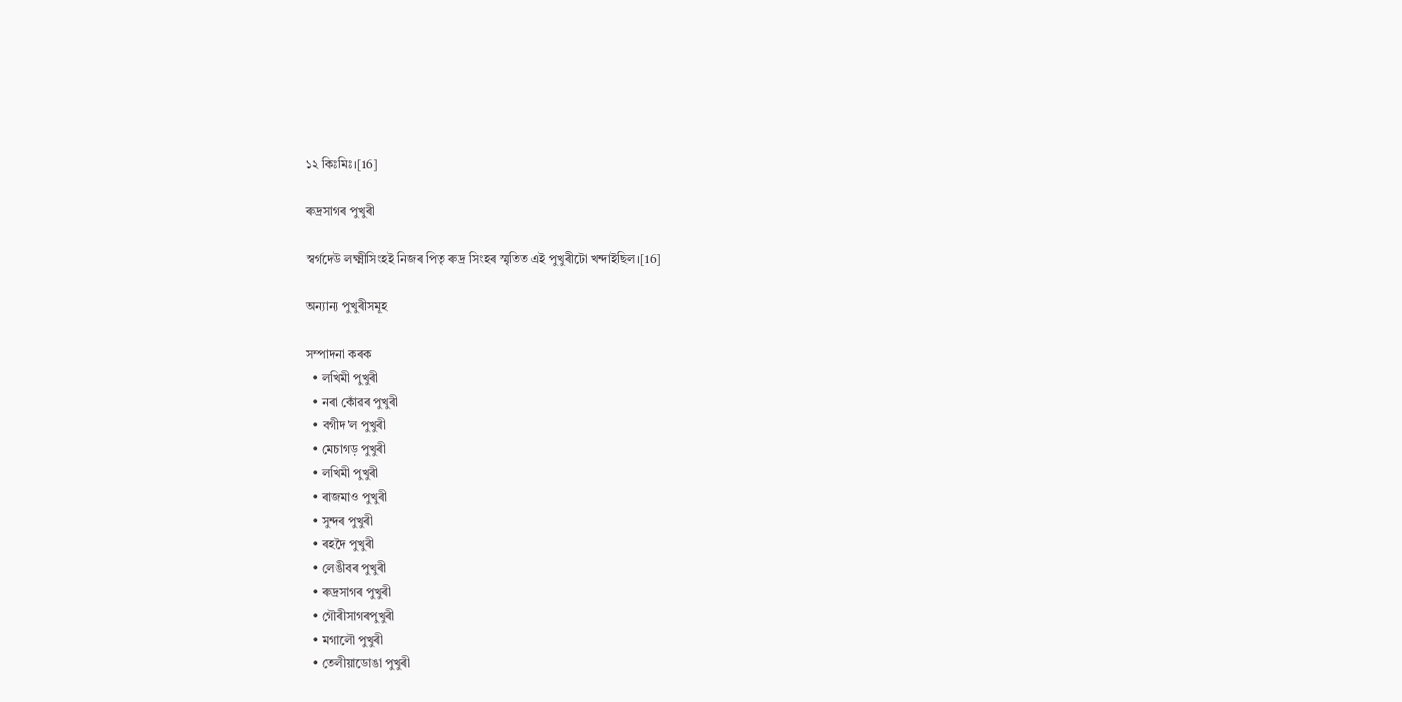১২ কিঃমিঃ।[16]

ৰুদ্ৰসাগৰ পুখুৰী

স্বৰ্গদেউ লক্ষ্মীসিংহই নিজৰ পিতৃ ৰুদ্ৰ সিংহৰ স্মৃতিত এই পুখুৰীটো খন্দাইছিল।[16]

অন্যান্য পুখুৰীসমূহ

সম্পাদনা কৰক
  • লখিমী পুখুৰী
  • নৰা কোঁৱৰ পুখুৰী
  • বগীদ'ল পুখুৰী
  • মেচাগড় পুখুৰী
  • লখিমী পুখুৰী
  • ৰাজমাও পুখুৰী
  • সুন্দৰ পুখুৰী
  • ৰহদৈ পুখুৰী
  • লেঙীবৰ পুখুৰী
  • ৰুদ্ৰসাগৰ পুখুৰী
  • গৌৰীসাগৰপুখুৰী
  • মগালৌ পুখুৰী
  • তেলীয়াডোঙা পুখুৰী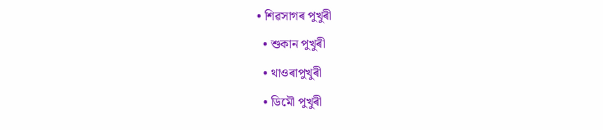• শিৱসাগৰ পুখুৰী
  • শুকান পুখুৰী
  • থাওৰাপুখুৰী
  • ডিমৌ পুখুৰী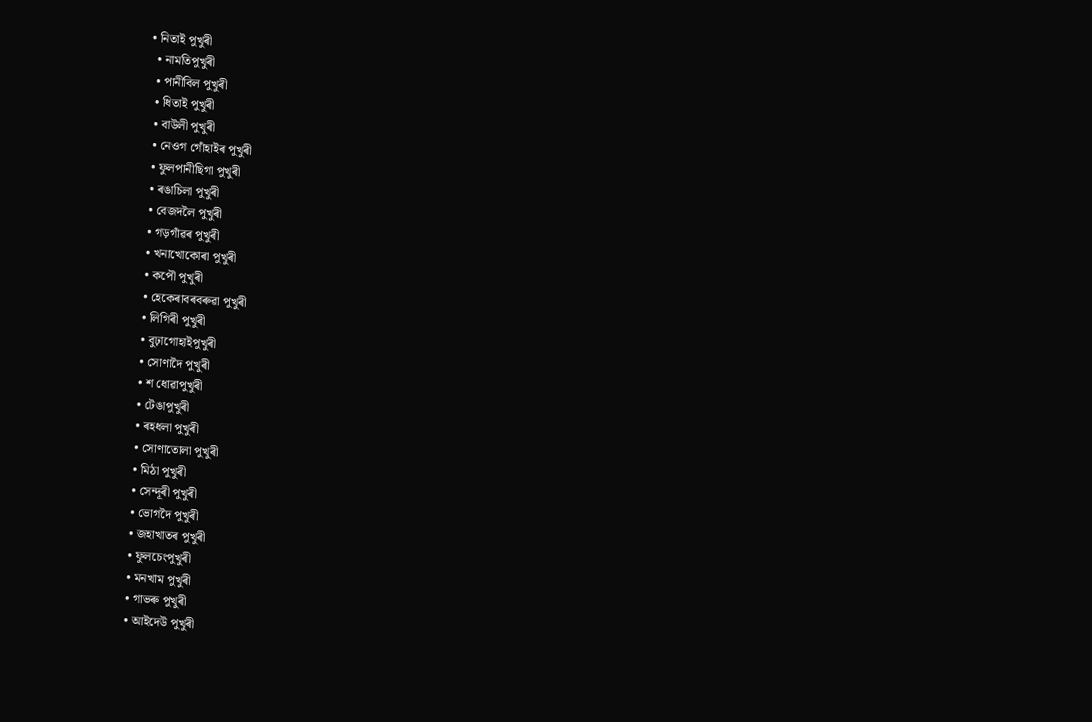• নিতাই পুখুৰী
  • নামতিপুখুৰী
  • পানীবিল পুখুৰী
  • ধিতাই পুখুৰী
  • বাউলী পুখুৰী
  • নেওগ গোঁহাইৰ পুখুৰী
  • ফুলপানীছিগা পুখুৰী
  • ৰঙাচিলা পুখুৰী
  • বেজদলৈ পুখুৰী
  • গড়গাঁৱৰ পুখুৰী
  • খনাখোকোৰা পুখুৰী
  • কপৌ পুখুৰী
  • হেকেৰাবৰবৰুৱা পুখুৰী
  • লিগিৰী পুখুৰী
  • বুঢ়াগোহাইপুখুৰী
  • সোণাদৈ পুখুৰী
  • শ ধোৱাপুখুৰী
  • টেঙাপুখুৰী
  • ৰহধলা পুখুৰী
  • সোণাতোলা পুখুৰী
  • মিঠা পুখুৰী
  • সেন্দূৰী পুখুৰী
  • ভোগদৈ পুখুৰী
  • জহাখাতৰ পুখুৰী
  • ফুলচেংপুখুৰী
  • মনখাম পুখুৰী
  • গাভৰু পুখুৰী
  • আইদেউ পুখুৰী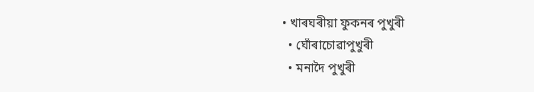• খাৰঘৰীয়া ফুকনৰ পুখুৰী
  • ঘোঁৰাচোৱাপুখুৰী
  • মনাদৈ পুখুৰী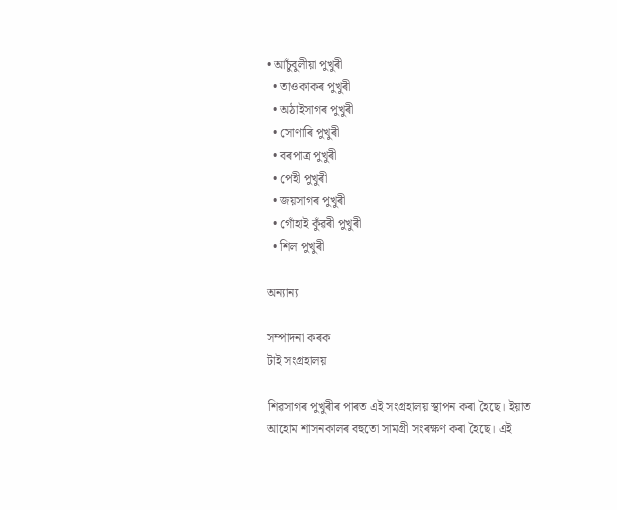• আচুঁবুলীয়া পুখুৰী
  • তাওকাকৰ পুখুৰী
  • অঠাইসাগৰ পুখুৰী
  • সোণাৰি পুখুৰী
  • বৰপাত্ৰ পুখুৰী
  • পেহী পুখুৰী
  • জয়সাগৰ পুখুৰী
  • গোঁহাই কুঁৱৰী পুখুৰী
  • শিল পুখুৰী

অন্যান্য

সম্পাদনা কৰক
টাই সংগ্ৰহালয়

শিৱসাগৰ পুখুৰীৰ পাৰত এই সংগ্ৰহালয় স্থাপন কৰা হৈছে। ইয়াত আহোম শাসনকালৰ বহুতো সামগ্ৰী সংৰক্ষণ কৰা হৈছে। এই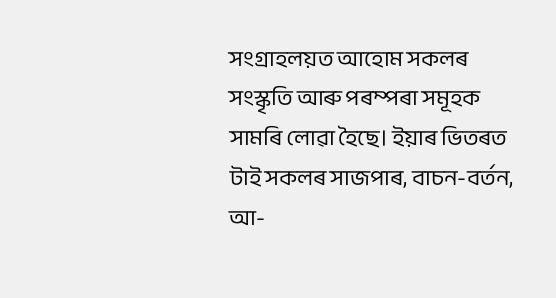সংগ্ৰাহলয়ত আহোম সকলৰ সংস্কৃতি আৰু পৰম্পৰা সমূহক সামৰি লোৱা হৈছে। ইয়াৰ ভিতৰত টাই সকলৰ সাজপাৰ, বাচন-বৰ্তন, আ-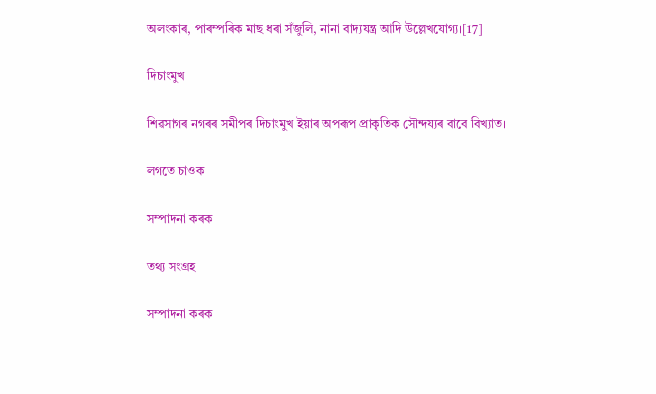অলংকাৰ, পাৰম্পৰিক মাছ ধৰা সঁজুলি, নানা বাদ্যযন্ত্ৰ আদি উল্লেখযোগ্য।[17]

দিচাংমুখ

শিৱসাগৰ নগৰৰ সমীপৰ দিচাংমুখ ইয়াৰ অপৰূপ প্ৰাকৃতিক সৌন্দয্যৰ বাবে বিখ্যাত।

লগতে চাওক

সম্পাদনা কৰক

তথ্য সংগ্ৰহ

সম্পাদনা কৰক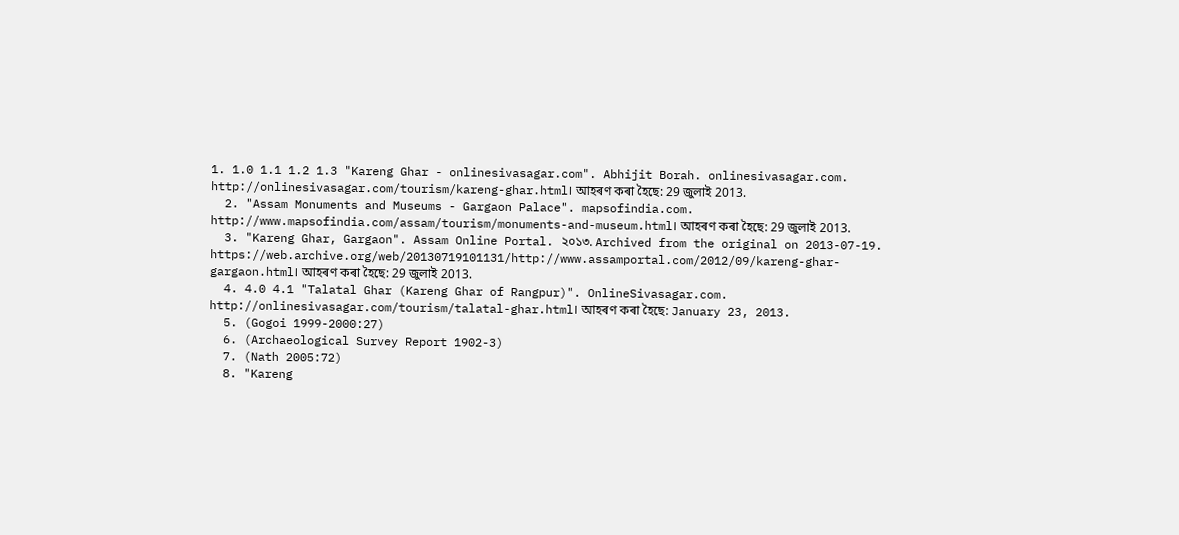1. 1.0 1.1 1.2 1.3 "Kareng Ghar - onlinesivasagar.com". Abhijit Borah. onlinesivasagar.com. http://onlinesivasagar.com/tourism/kareng-ghar.html। আহৰণ কৰা হৈছে: 29 জুলাই 2013.
  2. "Assam Monuments and Museums - Gargaon Palace". mapsofindia.com. http://www.mapsofindia.com/assam/tourism/monuments-and-museum.html। আহৰণ কৰা হৈছে: 29 জুলাই 2013.
  3. "Kareng Ghar, Gargaon". Assam Online Portal. ২০১৩. Archived from the original on 2013-07-19. https://web.archive.org/web/20130719101131/http://www.assamportal.com/2012/09/kareng-ghar-gargaon.html। আহৰণ কৰা হৈছে: 29 জুলাই 2013.
  4. 4.0 4.1 "Talatal Ghar (Kareng Ghar of Rangpur)". OnlineSivasagar.com. http://onlinesivasagar.com/tourism/talatal-ghar.html। আহৰণ কৰা হৈছে: January 23, 2013.
  5. (Gogoi 1999-2000:27)
  6. (Archaeological Survey Report 1902-3)
  7. (Nath 2005:72)
  8. "Kareng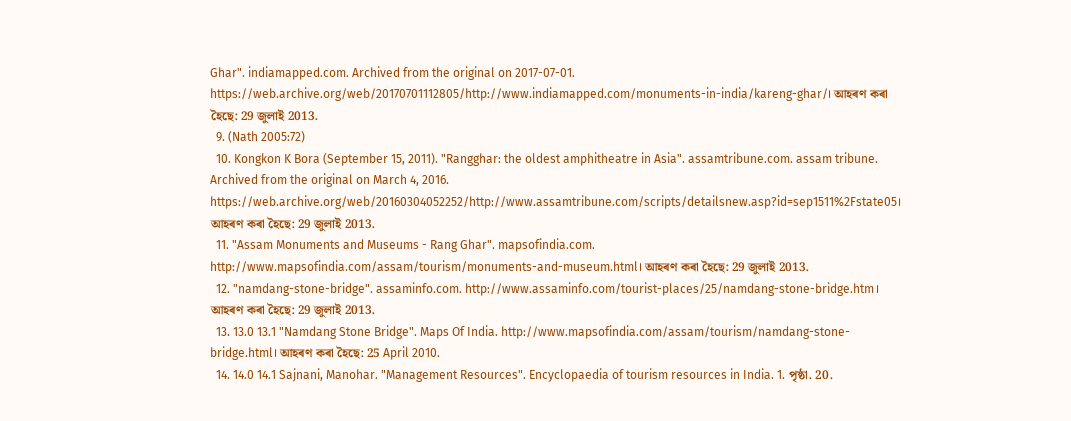Ghar". indiamapped.com. Archived from the original on 2017-07-01. https://web.archive.org/web/20170701112805/http://www.indiamapped.com/monuments-in-india/kareng-ghar/। আহৰণ কৰা হৈছে: 29 জুলাই 2013.
  9. (Nath 2005:72)
  10. Kongkon K Bora (September 15, 2011). "Rangghar: the oldest amphitheatre in Asia". assamtribune.com. assam tribune. Archived from the original on March 4, 2016. https://web.archive.org/web/20160304052252/http://www.assamtribune.com/scripts/detailsnew.asp?id=sep1511%2Fstate05। আহৰণ কৰা হৈছে: 29 জুলাই 2013.
  11. "Assam Monuments and Museums - Rang Ghar". mapsofindia.com. http://www.mapsofindia.com/assam/tourism/monuments-and-museum.html। আহৰণ কৰা হৈছে: 29 জুলাই 2013.
  12. "namdang-stone-bridge". assaminfo.com. http://www.assaminfo.com/tourist-places/25/namdang-stone-bridge.htm। আহৰণ কৰা হৈছে: 29 জুলাই 2013.
  13. 13.0 13.1 "Namdang Stone Bridge". Maps Of India. http://www.mapsofindia.com/assam/tourism/namdang-stone-bridge.html। আহৰণ কৰা হৈছে: 25 April 2010.
  14. 14.0 14.1 Sajnani, Manohar. "Management Resources". Encyclopaedia of tourism resources in India. 1. পৃষ্ঠা. 20.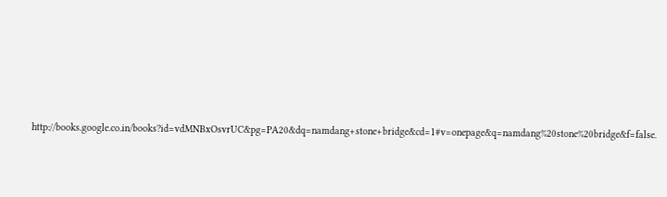http://books.google.co.in/books?id=vdMNBxOsvrUC&pg=PA20&dq=namdang+stone+bridge&cd=1#v=onepage&q=namdang%20stone%20bridge&f=false.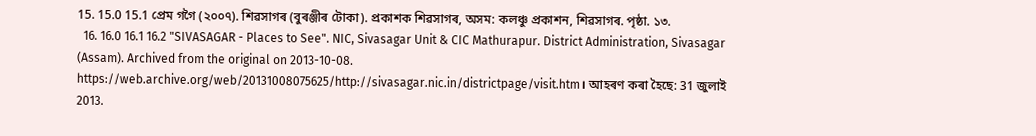15. 15.0 15.1 প্ৰেম গগৈ (২০০৭). শিৱসাগৰ (বুৰঞ্জীৰ টোকা). প্ৰকাশক শিৱসাগৰ, অসম: কলঞ্চু প্ৰকাশন, শিৱসাগৰ. পৃষ্ঠা. ১৩.
  16. 16.0 16.1 16.2 "SIVASAGAR - Places to See". NIC, Sivasagar Unit & CIC Mathurapur. District Administration, Sivasagar (Assam). Archived from the original on 2013-10-08. https://web.archive.org/web/20131008075625/http://sivasagar.nic.in/districtpage/visit.htm। আহৰণ কৰা হৈছে: 31 জুলাই 2013.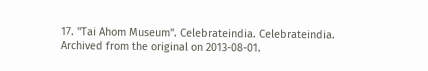17. "Tai Ahom Museum". Celebrateindia. Celebrateindia. Archived from the original on 2013-08-01.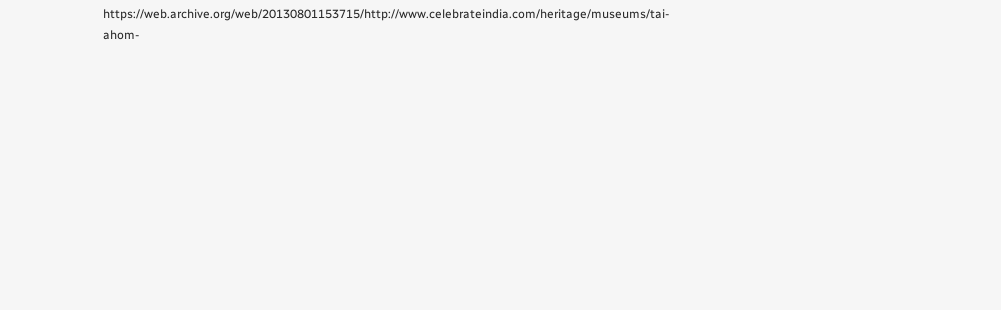https://web.archive.org/web/20130801153715/http://www.celebrateindia.com/heritage/museums/tai-ahom-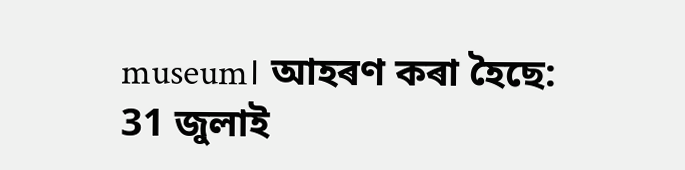museum। আহৰণ কৰা হৈছে: 31 জুলাই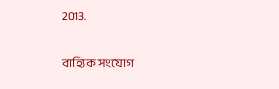2013.

বাহ্যিক সংযোগ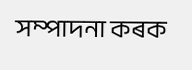সম্পাদনা কৰক